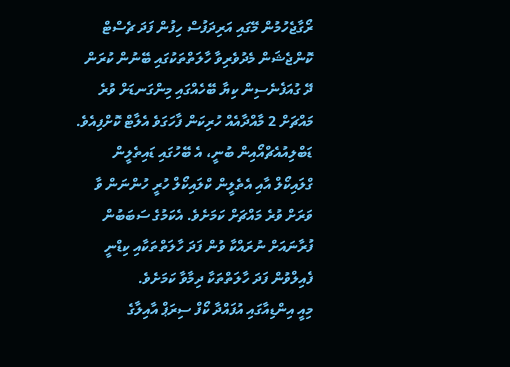ރޯގާޖެހުމުން މޭގައި އަރިދަފުސް ހިފުން ފަދަ ޗެސްޓް ކޮންޖެޝަން މެދުވެރިވާ ހާލަތްތަކުގައި ބޭނުން ކުރަން ދޭ ގުއަފެނެސިން ކިޔާ ބޭހެއްގައި މިންގަނޑަށް ވުރެ މައްޗަށް 2 މާއްދާއެއް ހުރިކަން ފާހަގަވެ އެލާޓް ކޮށްފިއެވެ.
ޑަބްލިއުއެޗްއޯއިން ބުނީ، އެ ބޭހުގައި ޑައިތެލީން ގްލައިކޯލް އާއި އެތެލީން ކްލައިކޯލް ހުރީ ހުންނަން ވާ ވަރަށް ވުރެ މައްޗަށް ކަމަށެވެ. އެކަމުގެ ސަބަބުން ފުރާނައަށް ނުރައްކާ ވުން ފަދަ ހާލަތްތަކާއި ކިޑްނީ ފެއިލްވުން ފަދަ ހާލަތްތަކާ ދިމާވާ ކަމަށެވެ.
މިއީ އިންޑިއާގައި އުފައްދާ ކޯފް ސިރަޕް އާއިލާގެ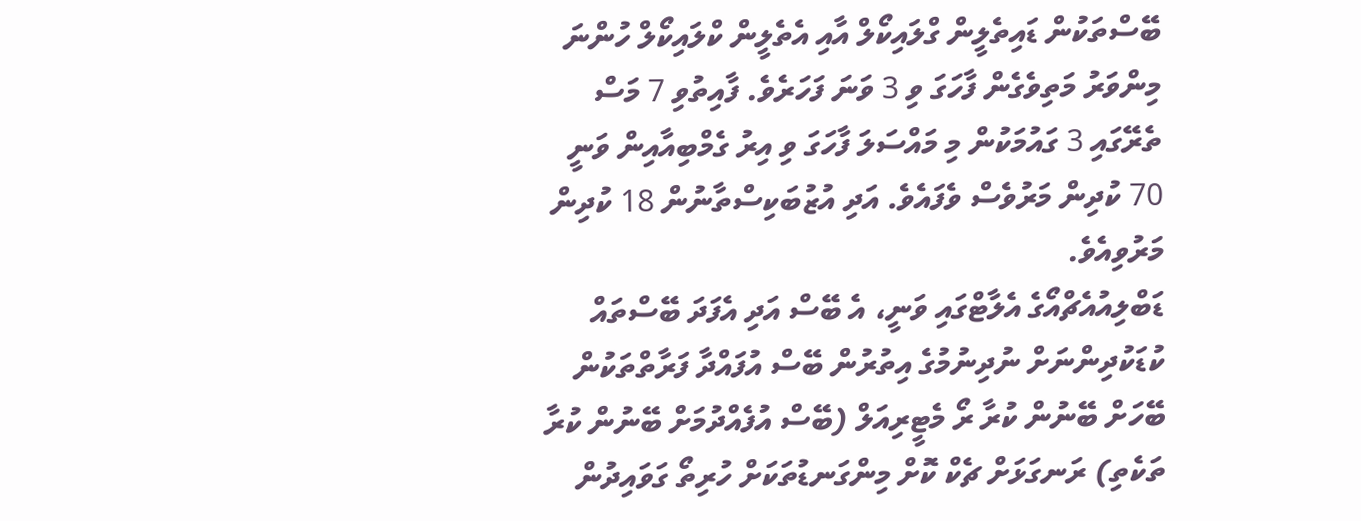ބޭސްތަކުން ޑައިތެލީން ގްލައިކޯލް އާއި އެތެލީން ކްލައިކޯލް ހުންނަ މިންވަރު މަތިވެގެން ފާހަގަ ވި 3 ވަނަ ފަހަރެވެ. ފާއިތުވި 7 މަސް ތެރޭގައި 3 ގައުމަކުން މި މައްސަލަ ފާހަގަ ވި އިރު ގެމްބިއާއިން ވަނީ 70 ކުދިން މަރުވެސް ވެފައެވެ. އަދި އުޒުބަކިސްތާނުން 18 ކުދިން މަރުވިއެވެ.
ޑަބްލިއުއެޗްއޯގެ އެލާޓްގައި ވަނީ، އެ ބޭސް އަދި އެފަދަ ބޭސްތައް ކުޑަކުދިންނަށް ނުދިނުމުގެ އިތުރުން ބޭސް އުފައްދާ ފަރާތްތަކުން ބޭހަށް ބޭނުން ކުރާ ރޯ މެޓީރިއަލް (ބޭސް އުފެއްދުމަށް ބޭނުން ކުރާ ތަކެތި) ރަނގަޅަށް ޗެކް ކޮށް މިންގަނޑުތަކަށް ހުރިތޯ ގަވައިދުން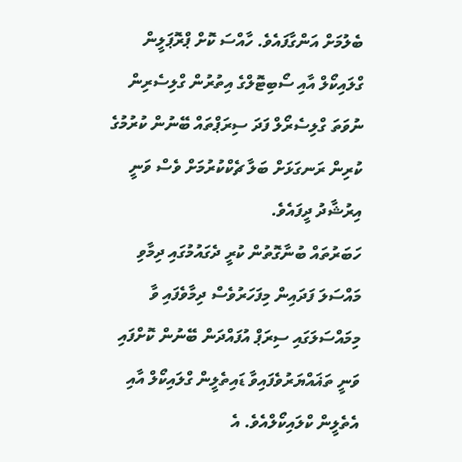ބެލުމަށް އަންގާފައެވެ. ހާއްސަ ކޮށް ޕްރޮޕަލީން ގްލައިކޯލް އާއި ސޯބިޓޮލްގެ އިތުރުން ގްލިސެރިން ނުވަތަ ގްލިސެރޯލް ފަދަ ސިރަޕްތައް ބޭނުން ކުރުމުގެ ކުރިން ރަނގަޅަށް ބަލާ ޗެކްކުރުމަށް ވެސް ވަނީ އިރުޝާދު ދީފައެވެ.
ހަބަރުތައް ބުނާގޮތުން ކުރީ ދެގައުމުގައި ދިމާވި މައްސަލަ ފަދައިން މިފަހަރުވެސް ދިމާވެފައި ވާ މިމައްސަލަގައި ސިރަޕް އުފައްދަން ބޭނުން ކޮށްފައި ވަނީ ތަޣައްޔަރުވެފައިވާ ޑައިތެލީން ގްލައިކޯލް އާއި އެތެލީން ކްލައިކޯލްއެވެ. އެ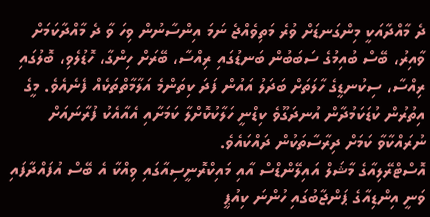ދެ މާއްދާއަކީ މިންގަނޑަށް ވުރެ މަތިވެއްޖެ ނަމަ އިންސާނުން ވިހަ ވާ ދެ މާއްދާކަމަށް ވާއިރު، ބޭސް ބުއިމުގެ ސަބަބުން ބަނޑުގައި ރިއްސާ، ބޭރަށް ހިންގާ، ހޮޑުލެވި، ބޮލުގައި ރިއްސާ، ސިކުނޑީގެ ހާލަތަށް ބަދަލު އައުން ފަދަ ކިތަންމެ އަލާމާތްތަކެއް ފެނެއެވެ. މީގެ އިތުރުން ކުޑަކަމުދާން އުނދަގޫވެ ކިޑްނީ ހަލާކުކޮށްލާ ކަމަށާއި އެއާއެކު ފުރާނައަށް ނުރައްކާވާ ކަމަށް ދިރާސާތަކުން ދައްކައެވެ.
އޮސްޓްރޭލިއާގެ މާޝަލް އައިލޭންޑްސް އާއި މައިކްރޮނީސިއާގައި ވިއްކާ އެ ބޭސް އުފައްދާފައި ވަނީ އިންޑިއާގެ ޕަންޖާބުގައި ހުންނަ ކިއުޕީ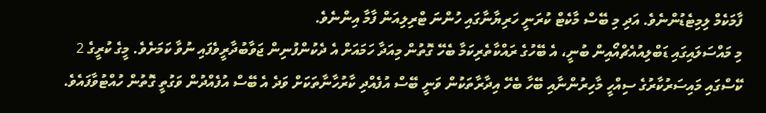ފާމަކެމް ލިމިޓެޑުންނެވެ. އަދި މި ބޭސް މާކެޓް ކުރަނީ ހަރިޔާނާގައި ހުންނަ ޓްރިލިއަން ފާމާ އިންނެވެ.
މި މައްސަލައިގައި ޑަބްލިއުއެޗްއޯއިން ބުނީ، އެ ބޭހުގެ ރައްކާތެރިކަމާ ބެހޭ ގޮތުން މިއަދާ ހަމައަށް އެ ދެކުންފުނިން ޖަވާބުދާރީވެފައި ނުވާ ކަމަށެވެ. މީގެ ކުރީގެ 2 ކޭސްގައި މައިސަރުކާރުގެ ސިއްހީ މާހިރުންނާއި ބޭހާ ބެހޭ އިދާރާތަކުން ވަނީ ބޭސް އުފެއްދި ކާރުހާނާތަކަށް ވަދެ އެ ބޭސް އުފެއްދުން ވަގުތީ ގޮތުން ހުއްޓުވާފައެވެ.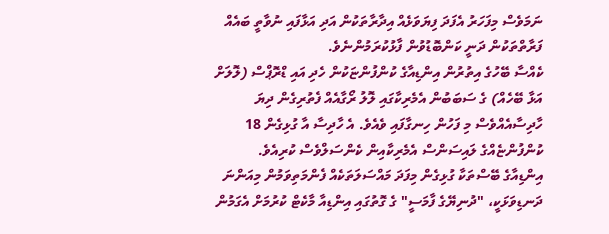ނަމަވެސް މިފަހަރު އެފަދަ ފިޔަވަޅެއް އިދާރާތަކުން އަދި އަޅާފައި ނުވާތީ ބައެއް ފަރާތްތަކުން ދަނީ ކަންބޮޑުވުން ފާޅުކުރަމުންނެވެ.
ކެއްސާ ބޭހުގެ އިތުރުން އިންޑިއާގެ ކުންފުންޏަކުން ހެދި އައި ޑްރޮޕްސް (ލޮލަށް އަޅާ ބޭހެއް) ގެ ސަބަބުން އެމެރިކާގައި ލޮލު ރޯގާއެއް ފެތުރިގެން ދިޔަ ހާދިސާއެއްވެސް މި ފަހުން ހިނގާފައި ވެއެވެ. އެ ހާދިސާ އާ ގުޅިގެން 18 ކުންފުންޏެއްގެ ލައިސަންސް އެމެރިކާއިން ކެންސަލްވެސް ކުރިއެވެ.
އިންޑިއާގެ ބޭސްތަކާ ގުޅިގެން މިފަދަ މައްސަލަތަކެއް ފެންމަތިވަމުން މިއަންނަ ދަނޑިވަޅަކީ، "ދުނިޔޭގެ ފާމަސީ" ގެ ގޮތުގައި އިންޑިއާ މާކެޓް ކުރުމަށް އެގަމުން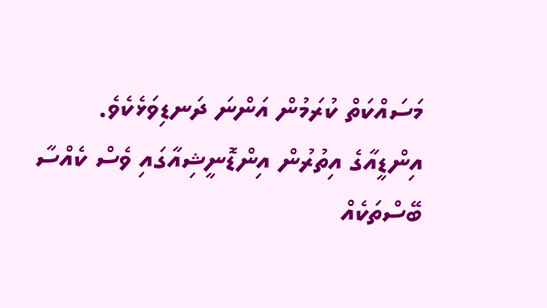މަސައްކަތް ކުރަމުން އަންނަ ދަނޑިވަޅެކެވެ.
އިންޑީއާގެ އިތުރުން އިންޑޮނީޝިއާގައި ވެސް ކެއްސާ ބޭސްތަކެއް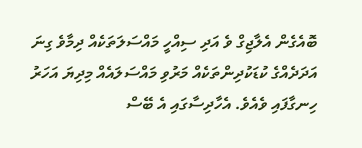ބޮއެގެން އެލާޖިގް ވެ އަދި ސިއްހީ މައްސަލަތަކެއް ދިމާވެ ގިނަ އަދަދެއްގެ ކުޑަކުދިންތަކެއް މަރުވި މައްސަލައެއް މިދިޔަ އަހަރު ހިނގާފައި ވެއެވެ. އެހާދިސާގައި އެ ބޭސް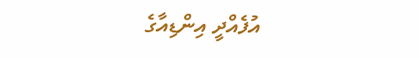އުފެއްދީ އިންޑިއާގެ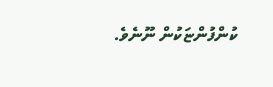ކުންފުންޏަކުން ނޫނެވެ.